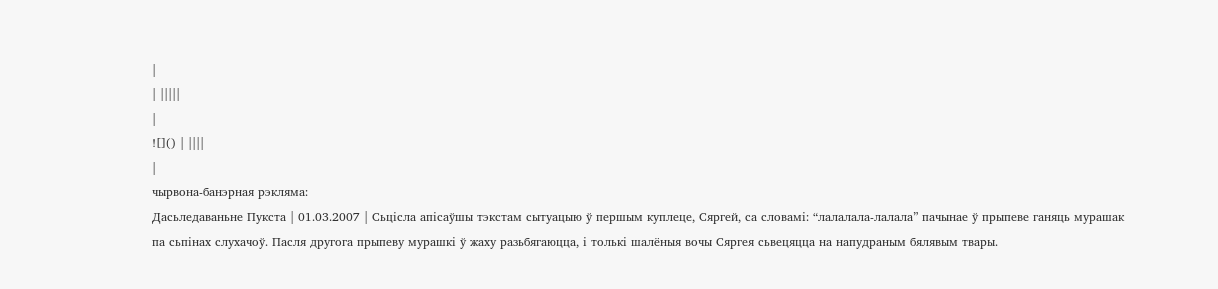|
| |||||
|
![]() | ||||
|
чырвона-банэрная рэкляма:
Дасьледаваньне Пукста | 01.03.2007 | Сьцісла апісаўшы тэкстам сытуацыю ў першым куплеце, Сяргей, са словамі: “лалалала-лалала” пачынае ў прыпеве ганяць мурашак па сьпінах слухачоў. Пасля другога прыпеву мурашкі ў жаху разьбягаюцца, і толькі шалёныя вочы Сяргея сьвецяцца на напудраным бялявым твары.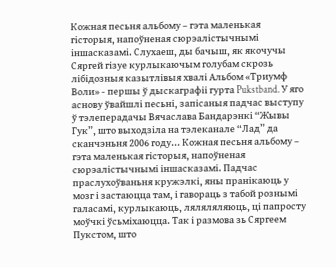Кожная песьня альбому – гэта маленькая гісторыя, напоўненая сюрэалістычнымі іншасказамі. Слухаеш, ды бачыш, як якочучы Сяргей гізуе курлыкаючым голубам скрозь лібідозныя казытлівыя хвалі Альбом «Триумф Воли» - першы ў дыскаграфіі гурта Pukstband. У яго аснову ўвайшлі песьні, запісаныя падчас выступу ў тэлеперадачы Вячаслава Бандарэнкі “Жывы Гук”, што выходзіла на тэлеканале “Лад” да сканчэньня 2006 году... Кожная песьня альбому – гэта маленькая гісторыя, напоўненая сюрэалістычнымі іншасказамі. Падчас праслухоўваньня кружэлкі, яны пранікаюць у мозг і застаюцца там, і гавораць з табой рознымі галасамі, курлыкаюць, ляляляляюць, ці папросту моўчкі ўсьміхаюцца. Так і размова зь Сяргеем Пукстом, што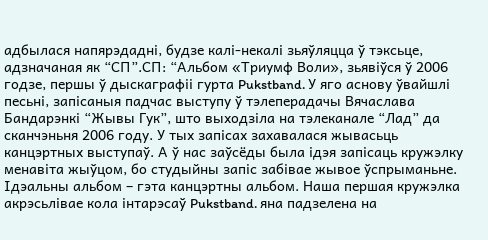адбылася напярэдадні, будзе калі-некалі зьяўляцца ў тэксьце, адзначаная як “СП”.СП: “Альбом «Триумф Воли», зьявіўся ў 2006 годзе, першы ў дыскаграфіі гурта Pukstband. У яго аснову ўвайшлі песьні, запісаныя падчас выступу ў тэлеперадачы Вячаслава Бандарэнкі “Жывы Гук”, што выходзіла на тэлеканале “Лад” да сканчэньня 2006 году. У тых запісах захавалася жывасьць канцэртных выступаў. А ў нас заўсёды была ідэя запісаць кружэлку менавіта жыўцом, бо студыйны запіс забівае жывое ўспрыманьне. Ідэальны альбом – гэта канцэртны альбом. Наша першая кружэлка акрэсьлівае кола інтарэсаў Pukstband. яна падзелена на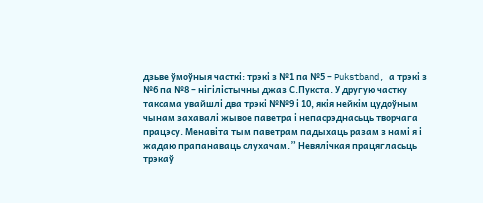дзьве ўмоўныя часткі: трэкі з №1 па №5 – Pukstband, а трэкі з №6 па №8 – нігілістычны джаз С.Пукста. У другую частку таксама увайшлі два трэкі №№9 і 10, якія нейкім цудоўным чынам захавалі жывое паветра і непасрэднасьць творчага працэсу. Менавіта тым паветрам падыхаць разам з намі я і жадаю прапанаваць слухачам.” Невялічкая працягласьць трэкаў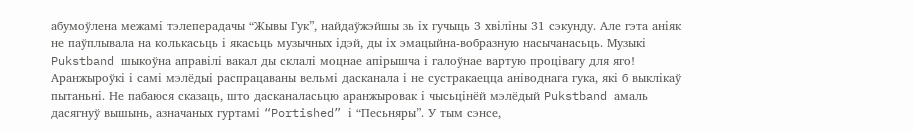абумоўлена межамі тэлеперадачы “Жывы Гук”, найдаўжэйшы зь іх гучыць 3 хвіліны 31 сэкунду. Але гэта аніяк не паўплывала на колькасьць і якасьць музычных ідэй, ды іх эмацыйна-вобразную насычанасьць. Музыкі Pukstband шыкоўна аправілі вакал ды склалі моцнае апірышча і галоўнае вартую процівагу для яго! Аранжыроўкі і самі мэлёдыі распрацаваны вельмі дасканала і не сустракаецца аніводнага гука, які б выклікаў пытаньні. Не пабаюся сказаць, што дасканаласьцю аранжыровак і чысьцінёй мэлёдый Pukstband амаль дасягнуў вышынь, азначаных гуртамі “Portished” і “Песьняры”. У тым сэнсе,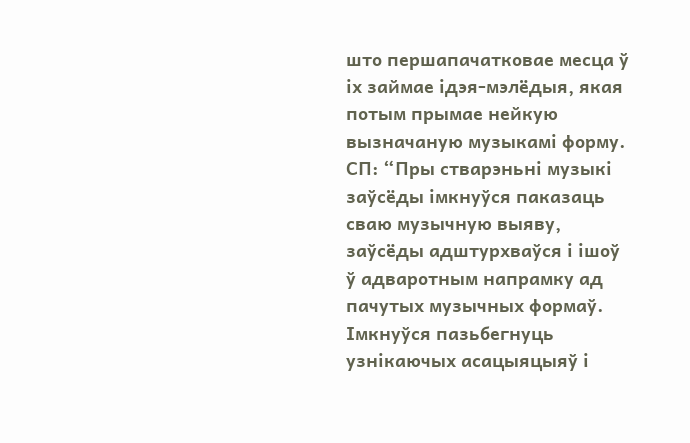што першапачатковае месца ў іх займае ідэя-мэлёдыя, якая потым прымае нейкую вызначаную музыкамі форму. СП: “Пры стварэньні музыкі заўсёды імкнуўся паказаць сваю музычную выяву, заўсёды адштурхваўся і ішоў ў адваротным напрамку ад пачутых музычных формаў. Імкнуўся пазьбегнуць узнікаючых асацыяцыяў і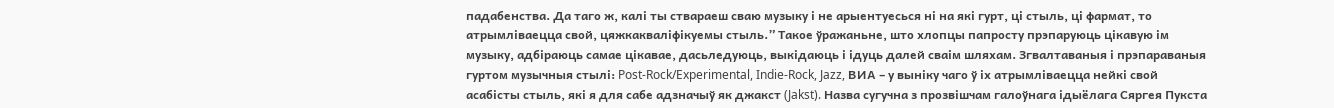падабенства. Да таго ж, калі ты ствараеш сваю музыку і не арыентуесься ні на які гурт, ці стыль, ці фармат, то атрымліваецца свой, цяжкакваліфікуемы стыль.” Такое ўражаньне, што хлопцы папросту прэпаруюць цікавую ім музыку, адбіраюць самае цікавае, дасьледуюць, выкідаюць і ідуць далей сваім шляхам. Згвалтаваныя і прэпараваныя гуртом музычныя стылі: Post-Rock/Experimental, Indie-Rock, Jazz, ВИА – у выніку чаго ў іх атрымліваецца нейкі свой асабісты стыль, які я для сабе адзначыў як джакст (Jakst). Назва сугучна з прозвішчам галоўнага ідыёлага Сяргея Пукста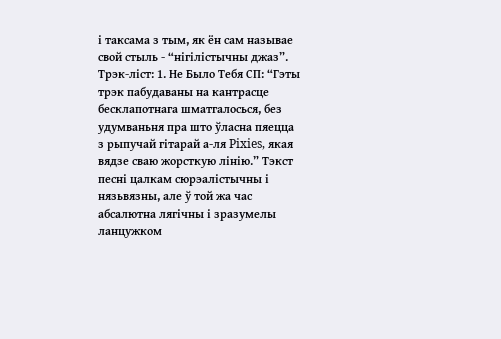і таксама з тым, як ён сам называе свой стыль - “нігілістычны джаз”. Трэк-ліст: 1. Не Было Тебя СП: “Гэты трэк пабудаваны на кантрасце бесклапотнага шматгалосься, без удумваньня пра што ўласна пяецца з рыпучай гітарай а-ля Pixies, якая вядзе сваю жорсткую лінію.” Тэкст песні цалкам сюрэалістычны і нязьвязны, але ў той жа час абсалютна лягічны і зразумелы ланцужком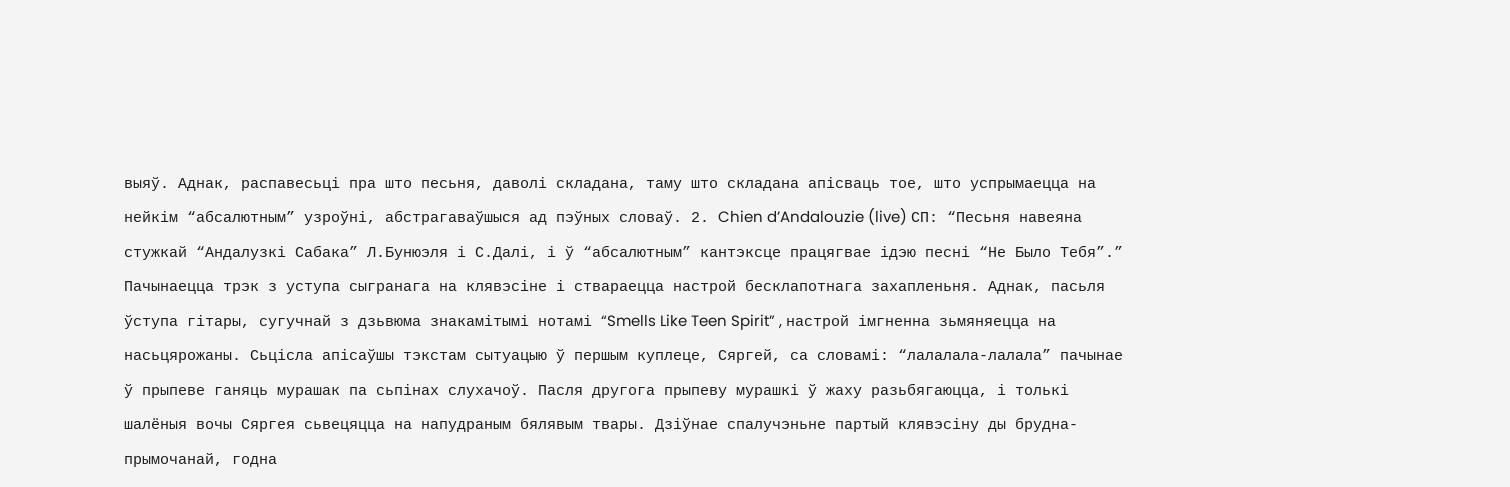выяў. Аднак, распавесьці пра што песьня, даволі складана, таму што складана апісваць тое, што успрымаецца на нейкім “абсалютным” узроўні, абстрагаваўшыся ад пэўных словаў. 2. Chien d’Andalouzie (live) СП: “Песьня навеяна стужкай “Андалузкі Сабака” Л.Бунюэля і С.Далі, і ў “абсалютным” кантэксце працягвае ідэю песні “Не Было Тебя”.” Пачынаецца трэк з уступа сыгранага на клявэсіне і ствараецца настрой бесклапотнага захапленьня. Аднак, пасьля ўступа гітары, сугучнай з дзьвюма знакамітымі нотамі “Smells Like Teen Spirit” , настрой імгненна зьмяняецца на насьцярожаны. Сьцісла апісаўшы тэкстам сытуацыю ў першым куплеце, Сяргей, са словамі: “лалалала-лалала” пачынае ў прыпеве ганяць мурашак па сьпінах слухачоў. Пасля другога прыпеву мурашкі ў жаху разьбягаюцца, і толькі шалёныя вочы Сяргея сьвецяцца на напудраным бялявым твары. Дзіўнае спалучэньне партый клявэсіну ды брудна-прымочанай, годна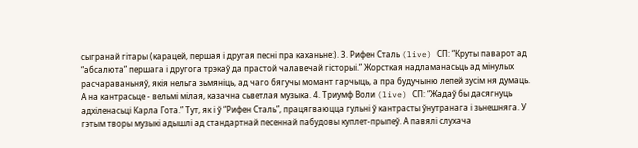сыгранай гітары (карацей, першая і другая песні пра каханьне:). 3. Рифен Сталь (live) СП: “Круты паварот ад “абсалюта” першага і другога трэкаў да прастой чалавечай гісторыі.” Жорсткая надламанасьць ад мінулых расчараваньняў, якія нельга зьмяніць, ад чаго бягучы момант гарчыць, а пра будучыню лепей зусім ня думаць. А на кантрасьце - вельмі мілая, казачна сьветлая музыка. 4. Триумф Воли (live) СП: “Жадаў бы дасягнуць адхіленасьці Карла Гота.” Тут, як і ў “Рифен Сталь”, працягваюцца гульні ў кантрасты ўнутранага і зьнешняга. У гэтым творы музыкі адышлі ад стандартнай песеннай пабудовы куплет-прыпеў. А павялі слухача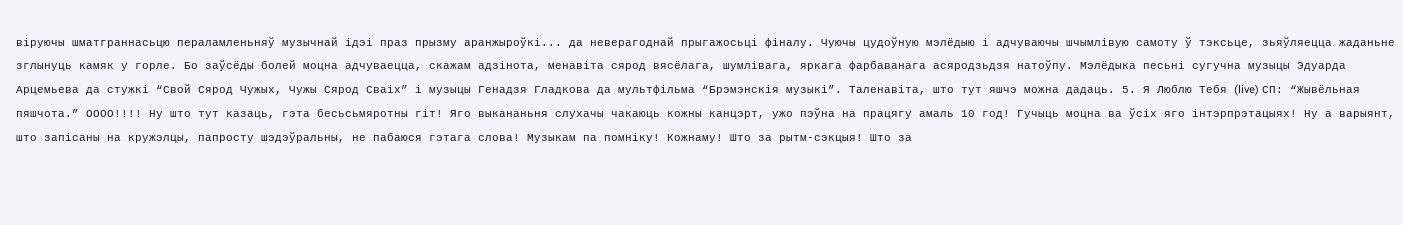віруючы шматграннасьцю пераламленьняў музычнай ідэі праз прызму аранжыроўкі... да неверагоднай прыгажосьці фіналу. Чуючы цудоўную мэлёдыю і адчуваючы шчымлівую самоту ў тэксьце, зьяўляецца жаданьне зглынуць камяк у горле. Бо заўсёды болей моцна адчуваецца, скажам адзінота, менавіта сярод вясёлага, шумлівага, яркага фарбаванага асяродзьдзя натоўпу. Мэлёдыка песьні сугучна музыцы Эдуарда Арцемьева да стужкі “Свой Сярод Чужых, Чужы Сярод Сваіх” і музыцы Генадзя Гладкова да мультфільма “Брэмэнскія музыкі”. Таленавіта, што тут яшчэ можна дадаць. 5. Я Люблю Тебя (live) СП: “Жывёльная пяшчота.” ОООО!!!! Ну што тут казаць, гэта бесьсьмяротны гіт! Яго выкананьня слухачы чакаюць кожны канцэрт, ужо пэўна на працягу амаль 10 год! Гучыць моцна ва ўсіх яго інтэрпрэтацыях! Ну а варыянт, што запісаны на кружэлцы, папросту шэдэўральны, не пабаюся гэтага слова! Музыкам па помніку! Кожнаму! Што за рытм-сэкцыя! Што за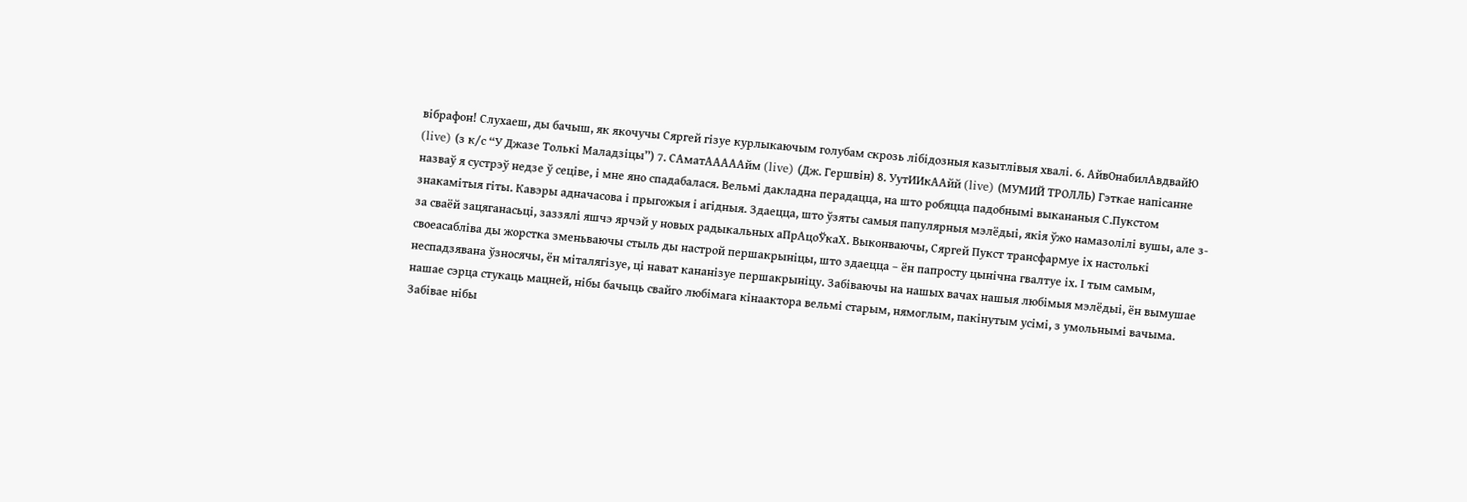вібрафон! Слухаеш, ды бачыш, як якочучы Сяргей гізуе курлыкаючым голубам скрозь лібідозныя казытлівыя хвалі. 6. АйвОнабилАвдвайЮ (live) (з к/с “У Джазе Толькі Маладзіцы”) 7. САматАААААйм (live) (Дж. Гершвін) 8. УутИИкААйй (live) (МУМИЙ ТРОЛЛЬ) Гэткае напісанне назваў я сустрэў недзе ў сеціве, і мне яно спадабалася. Вельмі дакладна перадацца, на што робяцца падобнымі выкананыя С.Пукстом знакамітыя гіты. Кавэры адначасова і прыгожыя і агідныя. Здаецца, што ўзяты самыя папулярныя мэлёдыі, якія ўжо намазолілі вушы, але з-за сваёй зацяганасьці, заззялі яшчэ ярчэй у новых радыкальных аПрАцоЎкаХ. Выконваючы, Сяргей Пукст трансфармуе іх настолькі своеасабліва ды жорстка зменьваючы стыль ды настрой першакрыніцы, што здаецца – ён папросту цынічна гвалтуе іх. І тым самым, неспадзявана ўзносячы, ён міталягізуе, ці нават кананізуе першакрыніцу. Забіваючы на нашых вачах нашыя любімыя мэлёдыі, ён вымушае нашае сэрца стукаць мацней, нібы бачыць свайго любімага кінаактора вельмі старым, нямоглым, пакінутым усімі, з умольнымі вачыма. Забівае нібы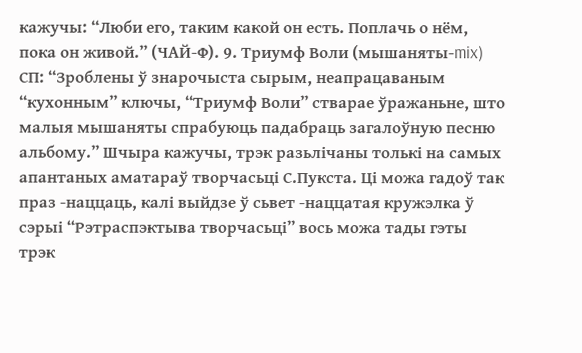кажучы: “Люби его, таким какой он есть. Поплачь о нём, пока он живой.” (ЧАЙ-Ф). 9. Триумф Воли (мышаняты-mix) СП: “Зроблены ў знарочыста сырым, неапрацаваным “кухонным” ключы, “Триумф Воли” стварае ўражаньне, што малыя мышаняты спрабуюць падабраць загалоўную песню альбому.” Шчыра кажучы, трэк разьлічаны толькі на самых апантаных аматараў творчасьці С.Пукста. Ці можа гадоў так праз -наццаць, калі выйдзе ў сьвет -наццатая кружэлка ў сэрыі “Рэтраспэктыва творчасьці” вось можа тады гэты трэк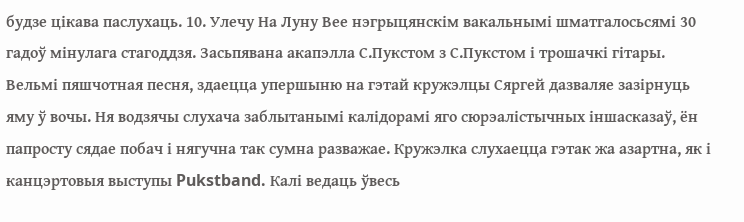будзе цікава паслухаць. 10. Улечу На Луну Вее нэгрыцянскім вакальнымі шматгалосьсямі 30 гадоў мінулага стагоддзя. Засьпявана акапэлла С.Пукстом з С.Пукстом і трошачкі гітары. Вельмі пяшчотная песня, здаецца упершыню на гэтай кружэлцы Сяргей дазваляе зазірнуць яму ў вочы. Ня водзячы слухача заблытанымі калідорамі яго сюрэалістычных іншасказаў, ён папросту сядае побач і нягучна так сумна разважае. Кружэлка слухаецца гэтак жа азартна, як і канцэртовыя выступы Pukstband. Калі ведаць ўвесь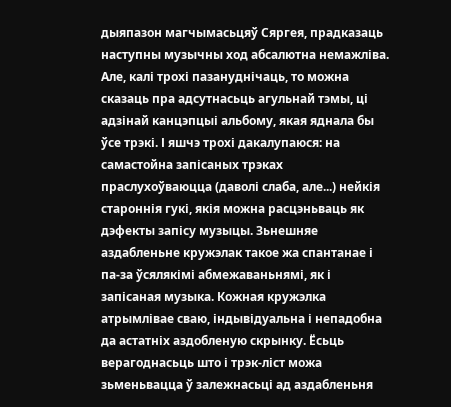дыяпазон магчымасьцяў Сяргея, прадказаць наступны музычны ход абсалютна немажліва. Але, калі трохі пазануднічаць, то можна сказаць пра адсутнасьць агульнай тэмы, ці адзінай канцэпцыі альбому, якая яднала бы ўсе трэкі. І яшчэ трохі дакалупаюся: на самастойна запісаных трэках праслухоўваюцца (даволі слаба, але...) нейкія староннія гукі, якія можна расцэньваць як дэфекты запісу музыцы. Зьнешняе аздабленьне кружэлак такое жа спантанае і па-за ўсялякімі абмежаваньнямі, як і запісаная музыка. Кожная кружэлка атрымлівае сваю, індывідуальна і непадобна да астатніх аздобленую скрынку. Ёсьць верагоднасьць што і трэк-ліст можа зьменьвацца ў залежнасьці ад аздабленьня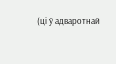(ці ў адваротнай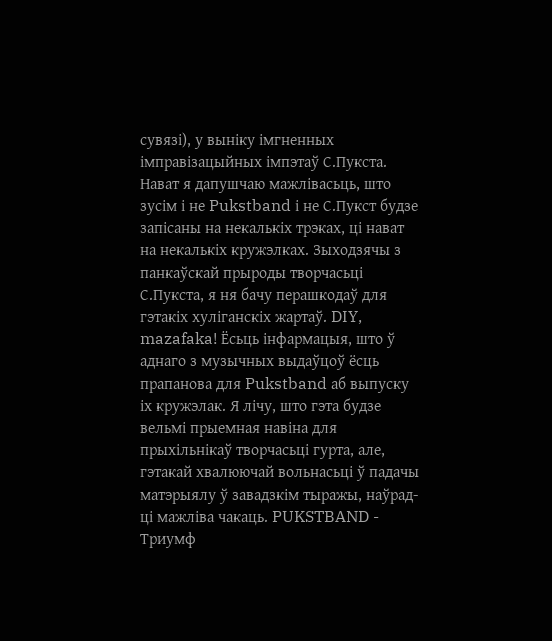сувязі), у выніку імгненных імправізацыйных імпэтаў С.Пукста. Нават я дапушчаю мажлівасьць, што зусім і не Pukstband і не С.Пукст будзе запісаны на некалькіх трэках, ці нават на некалькіх кружэлках. Зыходзячы з панкаўскай прыроды творчасьці С.Пукста, я ня бачу перашкодаў для гэтакіх хуліганскіх жартаў. DIY, mazafaka! Ёсьць інфармацыя, што ў аднаго з музычных выдаўцоў ёсць прапанова для Pukstband аб выпуску іх кружэлак. Я лічу, што гэта будзе вельмі прыемная навіна для прыхільнікаў творчасьці гурта, але, гэтакай хвалюючай вольнасьці ў падачы матэрыялу ў завадзкім тыражы, наўрад-ці мажліва чакаць. PUKSTBAND - Триумф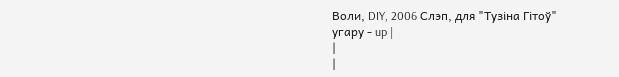Воли, DIY, 2006 Слэп, для "Тузіна Гітоў" угару - up |
|
|